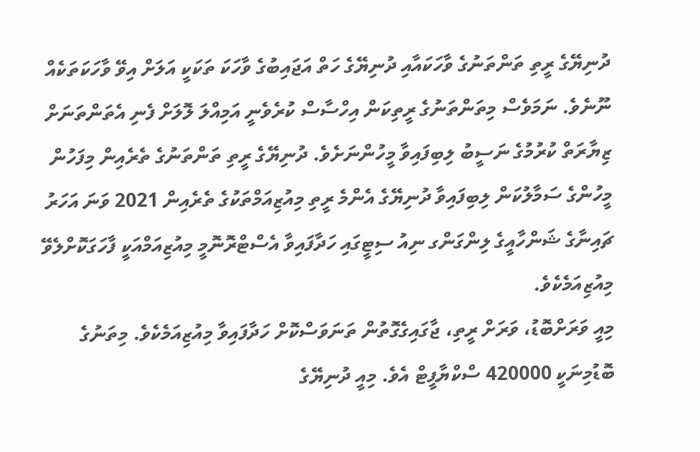ދުނިޔޭގެ ރީތި ތަންތަނުގެ ވާހަކައާއި ދުނިޔޭގެ ހަތް އަޖައިބުގެ ވާހަކަ ތަކަކީ އަލަށް އިވޭ ވާހަކަތަކެއް ނޫނެވެ. ނަމަވެސް މިތަންތަނުގެ ރީތިކަން އިހްސާސް ކުރެވެނީ އަމިއްލަ ލޮލަށް ފެނި އެތަންތަނަށް ޒިޔާރަތް ކުރުމުގެ ނަސީބު ލިބިފައިވާ މީހުންނަށެވެ. ދުނިޔޭގެ ރީތި ތަންތަނުގެ ތެރެއިން މިފަހުން މީހުންގެ ސަމާލުކަން ލިބިފައިވާ ދުނިޔޭގެ އެންމެ ރީތި މިއުޒިއަމްތަކުގެ ތެރެއިން 2021 ވަނަ އަހަރު ޗައިނާގެ ޝަންހާއީގެ ލިންގަންގ ނިއު ސިޓީގައި ހަދާފައިވާ އެސްޓްރޮނޮމީ މިއުޒިއަމްއަކީ ފާހަގަކޮށްލެވޭ މިއުޒިއަމެކެވެ.
މިއީ ވަރަށްބޮޑު، ވަރަށް ރީތި، ޖާގައިގެގޮތުން ތަނަވަސްކޮށް ހަދާފައިވާ މިއުޒިއަމެކެވެ. މިތަނުގެ ބޮޑުމިނަކީ 420000 ސްކްޔާފީޓް އެވެ. މިއީ ދުނިޔޭގެ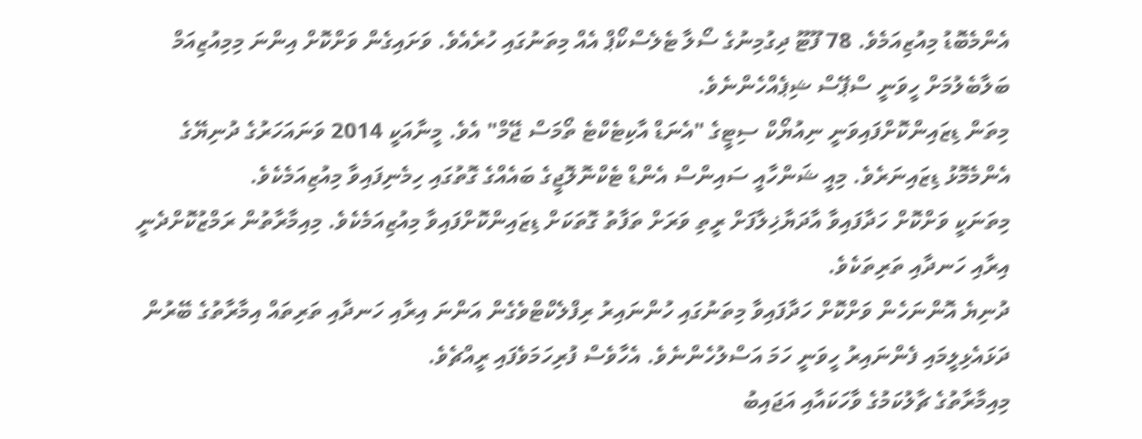އެންމެބޮޑު މިއުޒިއަމެވެ. 78 ފޫޓޫ ދިގުމިނުގެ ސޯލާ ޓެލެސްކޯޕް އެއް މިތަނުގައި ހުރެއެވެ. ވަށައިގެން ވަށްކޮށް އިންނަ މިމިއުޒިއަމް ބަލާބެލުމަށް ހީވަނީ ސްޕޭސް ޝިޕެއްހެންނެވެ.
މިތަން ޑިޒައިންކޮށްފައިވަނީ ނިއުޔޯކް ސިޓީގެ "އެނަޑް އާކިޓެކްޓެ ތޯމަސް ޖޭމް" އެވެ. މީނާއަކީ 2014 ވަނައަހަރުގެ ދުނިޔޭގެ އެންމެމޮޅު ޑިޒައިނަރެވެ. މިއީ ޝަންހާއީ ސައިންސް އެންޑް ޓެކްނޮލޮޖީގެ ބައެއްގެ ގޮތުގައި ހިމެނިފައިވާ މިއުޒިއަމެކެވެ.
މިތަނަކީ ވަށްކޮށް ހަދާފައިވާ އާދަޔާޚިލާފަށް ރީތި ވަރަށް ތަފާތު ގޮތަކަށް ޑިޒައިންކޮށްފައިވާ މިއުޒިއަމެކެވެ. މިއިމާރާތުން ރަމްޒުކޮށްދެނީ އިރާއި ހަނދާއި ތަރިތަކެވެ.
ދުނިޔެ އޮންނަހެން ވަށްކޮށް ހަދާފައިވާ މިތަނުގައި ހުންނައިރު ރިފްލެކްޓްވެގެން އަންނަ އިރާއި ހަނދާއި ތަރިތައް އިމާރާތުގެ ބޭރުން ދަޅައެޅިލީމައި ފެންނައިރު ހީވަނީ ހަމަ އަސްލުހެންނެވެ. އެހާވެސް ފުރިހަމަވެފައި ރީއްޗެވެ.
މިއިމާރާތުގެ ޗާލުކަމުގެ ވާހަކައާއި އަޖައިބު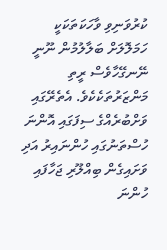ކުރުވަނިވި ވާހަކަތަކަކީ ހަމަލޮލަށް ބަލާލުމުން ނޫނީ ނޭނގޭހާވެސް ރީތި މަންޒަރުތަކެކެވެ. އެތެރޭގައި ވަށްބުރެއްގެ ސިފަގައި އޮންނަ ހުސްތަނުގައި ހުންނައިރު އަދި ވަށައިގެން ބިއްލޫރި ޖަހާފައި ހުންނަ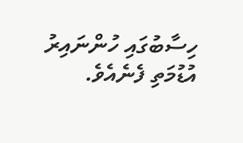ހިސާބުގައި ހުންނައިރު އުޑުމަތި ފެނެއެވެ.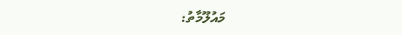މައުލޫމާތު: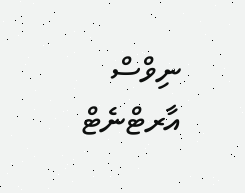ނިވްސް އާރޓްނެޓް